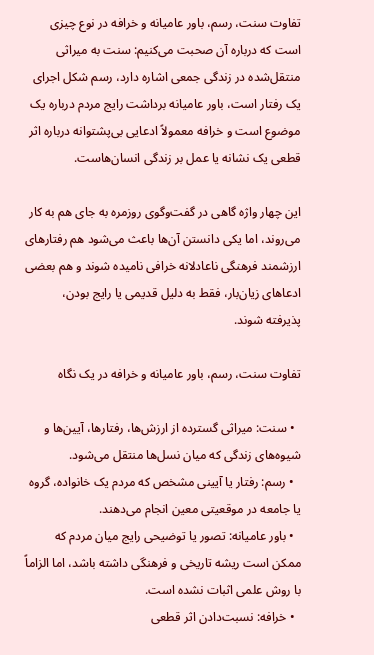تفاوت سنت، رسم، باور عامیانه و خرافه در نوع چیزی است که درباره آن صحبت می‌کنیم: سنت به میراثی منتقل‌شده در زندگی جمعی اشاره دارد، رسم شکل اجرای یک رفتار است، باور عامیانه برداشت رایج مردم درباره یک موضوع است و خرافه معمولاً ادعایی بی‌پشتوانه درباره اثر قطعی یک نشانه یا عمل بر زندگی انسان‌هاست.

این چهار واژه گاهی در گفت‌وگوی روزمره به جای هم به کار می‌روند، اما یکی دانستن آن‌ها باعث می‌شود هم رفتارهای ارزشمند فرهنگی ناعادلانه خرافی نامیده شوند و هم بعضی ادعاهای زیان‌بار، فقط به دلیل قدیمی یا رایج بودن، پذیرفته شوند.

تفاوت سنت، رسم، باور عامیانه و خرافه در یک نگاه

  • سنت: میراثی گسترده از ارزش‌ها، رفتارها، آیین‌ها و شیوه‌های زندگی که میان نسل‌ها منتقل می‌شود.
  • رسم: رفتار یا آیینی مشخص که مردم یک خانواده، گروه یا جامعه در موقعیتی معین انجام می‌دهند.
  • باور عامیانه: تصور یا توضیحی رایج میان مردم که ممکن است ریشه تاریخی و فرهنگی داشته باشد، اما الزاماً با روش علمی اثبات نشده است.
  • خرافه: نسبت‌دادن اثر قطعی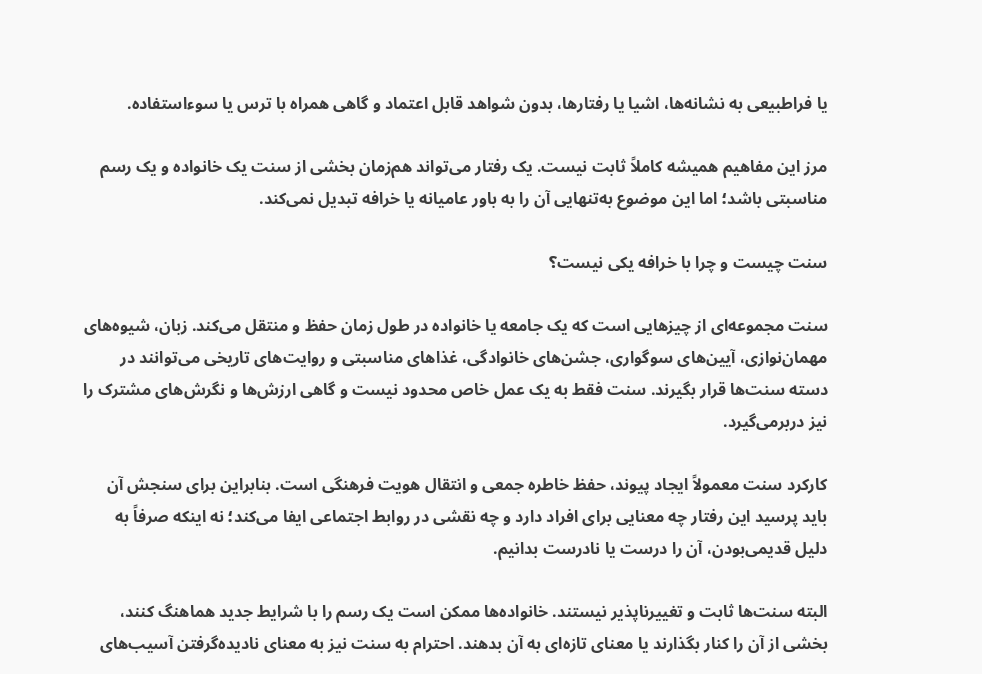یا فراطبیعی به نشانه‌ها، اشیا یا رفتارها، بدون شواهد قابل اعتماد و گاهی همراه با ترس یا سوءاستفاده.

مرز این مفاهیم همیشه کاملاً ثابت نیست. یک رفتار می‌تواند هم‌زمان بخشی از سنت یک خانواده و یک رسم مناسبتی باشد؛ اما این موضوع به‌تنهایی آن را به باور عامیانه یا خرافه تبدیل نمی‌کند.

سنت چیست و چرا با خرافه یکی نیست؟

سنت مجموعه‌ای از چیزهایی است که یک جامعه یا خانواده در طول زمان حفظ و منتقل می‌کند. زبان، شیوه‌های مهمان‌نوازی، آیین‌های سوگواری، جشن‌های خانوادگی، غذاهای مناسبتی و روایت‌های تاریخی می‌توانند در دسته سنت‌ها قرار بگیرند. سنت فقط به یک عمل خاص محدود نیست و گاهی ارزش‌ها و نگرش‌های مشترک را نیز دربرمی‌گیرد.

کارکرد سنت معمولاً ایجاد پیوند، حفظ خاطره جمعی و انتقال هویت فرهنگی است. بنابراین برای سنجش آن باید پرسید این رفتار چه معنایی برای افراد دارد و چه نقشی در روابط اجتماعی ایفا می‌کند؛ نه اینکه صرفاً به دلیل قدیمی‌بودن، آن را درست یا نادرست بدانیم.

البته سنت‌ها ثابت و تغییرناپذیر نیستند. خانواده‌ها ممکن است یک رسم را با شرایط جدید هماهنگ کنند، بخشی از آن را کنار بگذارند یا معنای تازه‌ای به آن بدهند. احترام به سنت نیز به معنای نادیده‌گرفتن آسیب‌های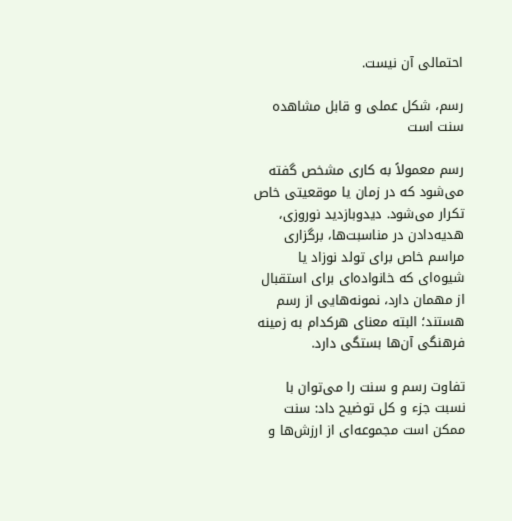احتمالی آن نیست.

رسم، شکل عملی و قابل مشاهده سنت است

رسم معمولاً به کاری مشخص گفته می‌شود که در زمان یا موقعیتی خاص تکرار می‌شود. دیدوبازدید نوروزی، هدیه‌دادن در مناسبت‌ها، برگزاری مراسم خاص برای تولد نوزاد یا شیوه‌ای که خانواده‌ای برای استقبال از مهمان دارد، نمونه‌هایی از رسم هستند؛ البته معنای هرکدام به زمینه فرهنگی آن‌ها بستگی دارد.

تفاوت رسم و سنت را می‌توان با نسبت جزء و کل توضیح داد: سنت ممکن است مجموعه‌ای از ارزش‌ها و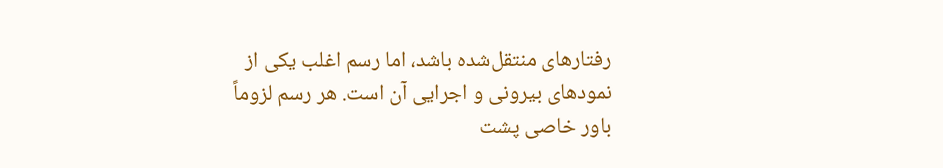رفتارهای منتقل‌شده باشد، اما رسم اغلب یکی از نمودهای بیرونی و اجرایی آن است. هر رسم لزوماً باور خاصی پشت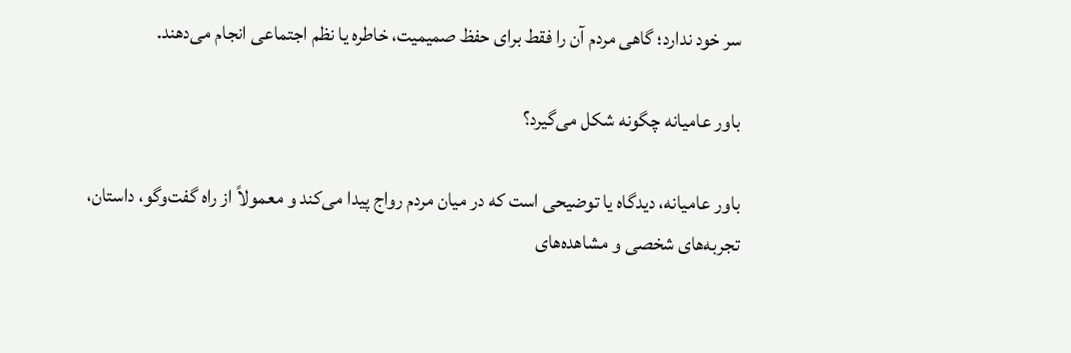سر خود ندارد؛ گاهی مردم آن را فقط برای حفظ صمیمیت، خاطره یا نظم اجتماعی انجام می‌دهند.

باور عامیانه چگونه شکل می‌گیرد؟

باور عامیانه، دیدگاه یا توضیحی است که در میان مردم رواج پیدا می‌کند و معمولاً از راه گفت‌وگو، داستان، تجربه‌های شخصی و مشاهده‌های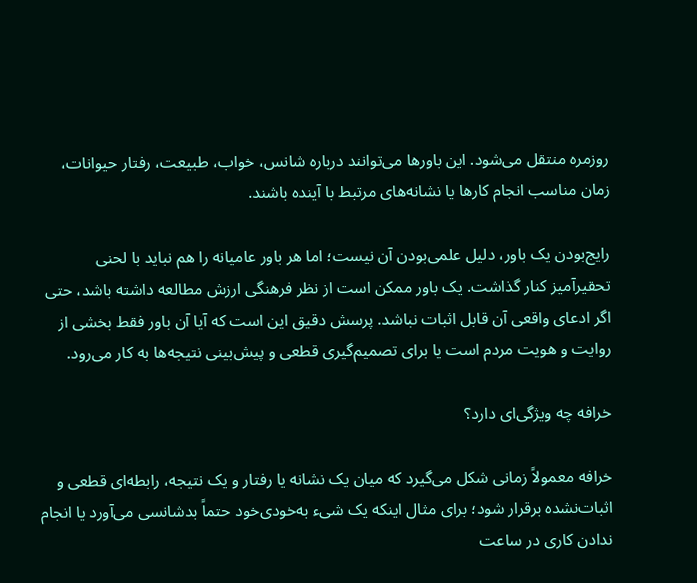روزمره منتقل می‌شود. این باورها می‌توانند درباره شانس، خواب، طبیعت، رفتار حیوانات، زمان مناسب انجام کارها یا نشانه‌های مرتبط با آینده باشند.

رایج‌بودن یک باور، دلیل علمی‌بودن آن نیست؛ اما هر باور عامیانه را هم نباید با لحنی تحقیرآمیز کنار گذاشت. یک باور ممکن است از نظر فرهنگی ارزش مطالعه داشته باشد، حتی اگر ادعای واقعی آن قابل اثبات نباشد. پرسش دقیق این است که آیا آن باور فقط بخشی از روایت و هویت مردم است یا برای تصمیم‌گیری قطعی و پیش‌بینی نتیجه‌ها به کار می‌رود.

خرافه چه ویژگی‌ای دارد؟

خرافه معمولاً زمانی شکل می‌گیرد که میان یک نشانه یا رفتار و یک نتیجه، رابطه‌ای قطعی و اثبات‌نشده برقرار شود؛ برای مثال اینکه یک شیء به‌خودی‌خود حتماً بدشانسی می‌آورد یا انجام ندادن کاری در ساعت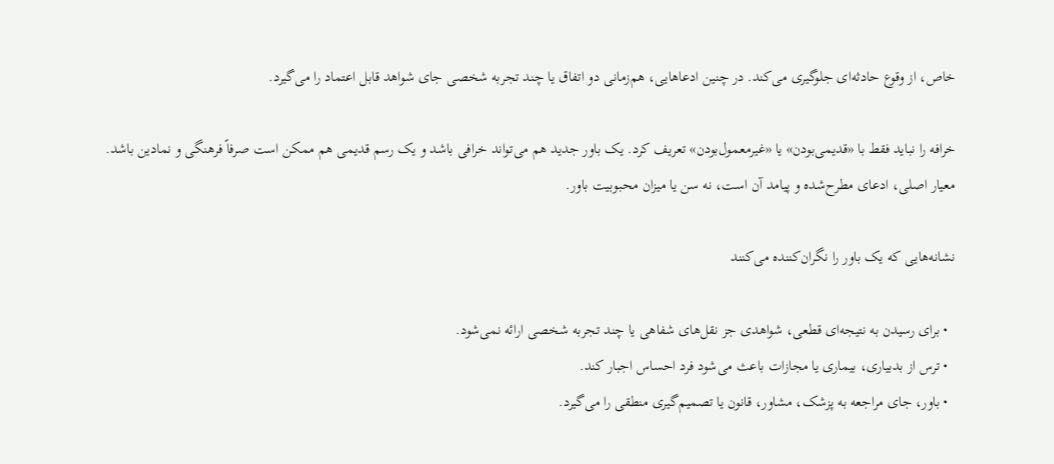خاص، از وقوع حادثه‌ای جلوگیری می‌کند. در چنین ادعاهایی، هم‌زمانی دو اتفاق یا چند تجربه شخصی جای شواهد قابل اعتماد را می‌گیرد.

خرافه را نباید فقط با «قدیمی‌بودن» یا «غیرمعمول‌بودن» تعریف کرد. یک باور جدید هم می‌تواند خرافی باشد و یک رسم قدیمی هم ممکن است صرفاً فرهنگی و نمادین باشد. معیار اصلی، ادعای مطرح‌شده و پیامد آن است، نه سن یا میزان محبوبیت باور.

نشانه‌هایی که یک باور را نگران‌کننده می‌کنند

  • برای رسیدن به نتیجه‌ای قطعی، شواهدی جز نقل‌های شفاهی یا چند تجربه شخصی ارائه نمی‌شود.
  • ترس از بدبیاری، بیماری یا مجازات باعث می‌شود فرد احساس اجبار کند.
  • باور، جای مراجعه به پزشک، مشاور، قانون یا تصمیم‌گیری منطقی را می‌گیرد.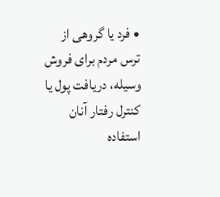• فرد یا گروهی از ترس مردم برای فروش وسیله، دریافت پول یا کنترل رفتار آنان استفاده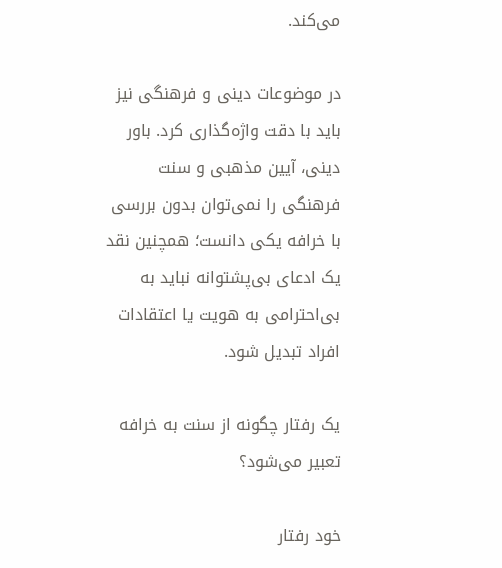می‌کند.

در موضوعات دینی و فرهنگی نیز باید با دقت واژه‌گذاری کرد. باور دینی، آیین مذهبی و سنت فرهنگی را نمی‌توان بدون بررسی با خرافه یکی دانست؛ همچنین نقد یک ادعای بی‌پشتوانه نباید به بی‌احترامی به هویت یا اعتقادات افراد تبدیل شود.

یک رفتار چگونه از سنت به خرافه تعبیر می‌شود؟

خود رفتار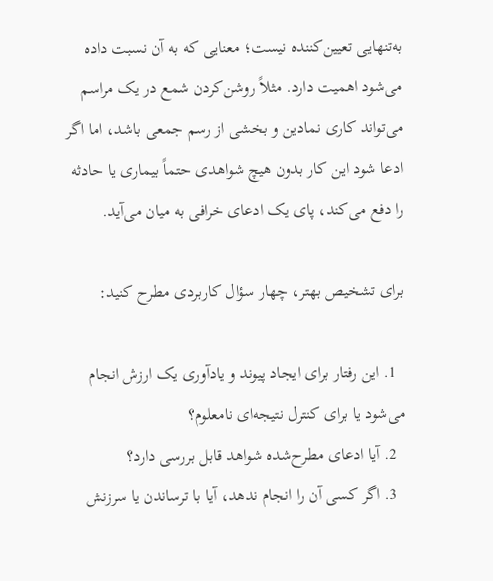به‌تنهایی تعیین‌کننده نیست؛ معنایی که به آن نسبت داده می‌شود اهمیت دارد. مثلاً روشن‌کردن شمع در یک مراسم می‌تواند کاری نمادین و بخشی از رسم جمعی باشد، اما اگر ادعا شود این کار بدون هیچ شواهدی حتماً بیماری یا حادثه را دفع می‌کند، پای یک ادعای خرافی به میان می‌آید.

برای تشخیص بهتر، چهار سؤال کاربردی مطرح کنید:

  1. این رفتار برای ایجاد پیوند و یادآوری یک ارزش انجام می‌شود یا برای کنترل نتیجه‌ای نامعلوم؟
  2. آیا ادعای مطرح‌شده شواهد قابل بررسی دارد؟
  3. اگر کسی آن را انجام ندهد، آیا با ترساندن یا سرزنش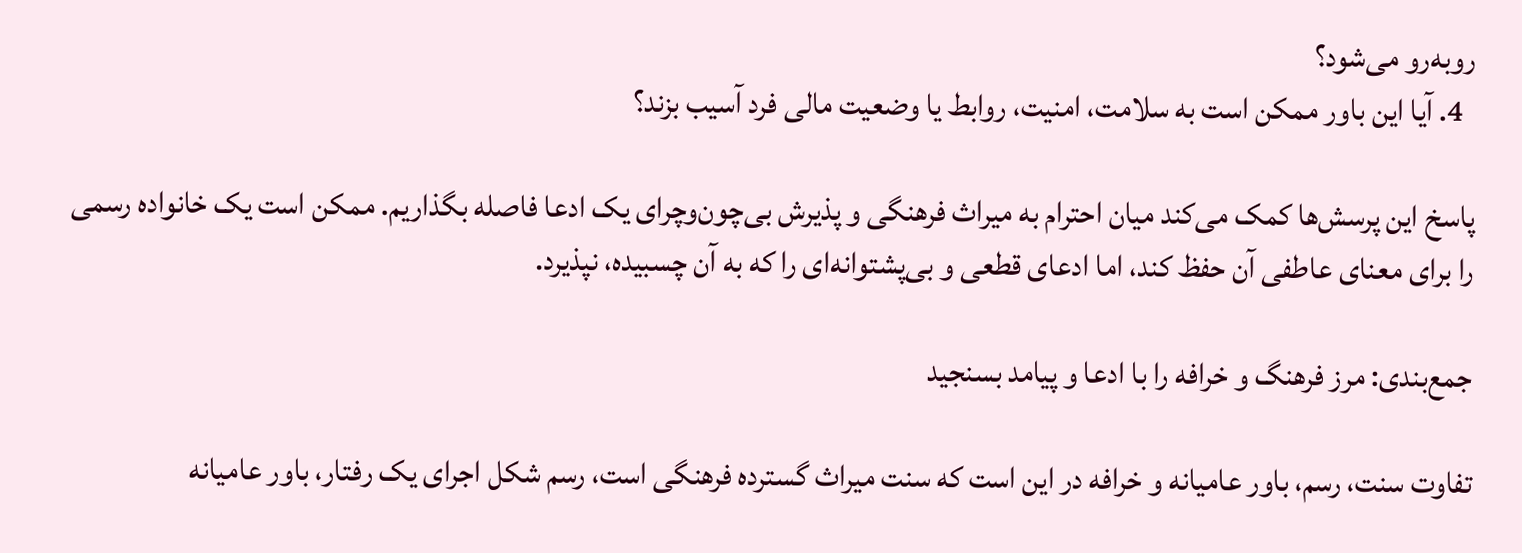روبه‌رو می‌شود؟
  4. آیا این باور ممکن است به سلامت، امنیت، روابط یا وضعیت مالی فرد آسیب بزند؟

پاسخ این پرسش‌ها کمک می‌کند میان احترام به میراث فرهنگی و پذیرش بی‌چون‌وچرای یک ادعا فاصله بگذاریم. ممکن است یک خانواده رسمی را برای معنای عاطفی آن حفظ کند، اما ادعای قطعی و بی‌پشتوانه‌ای را که به آن چسبیده، نپذیرد.

جمع‌بندی: مرز فرهنگ و خرافه را با ادعا و پیامد بسنجید

تفاوت سنت، رسم، باور عامیانه و خرافه در این است که سنت میراث گسترده فرهنگی است، رسم شکل اجرای یک رفتار، باور عامیانه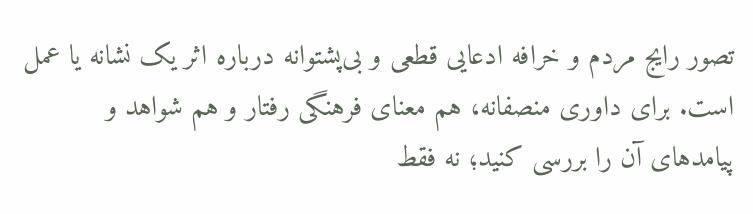تصور رایج مردم و خرافه ادعایی قطعی و بی‌پشتوانه درباره اثر یک نشانه یا عمل است. برای داوری منصفانه، هم معنای فرهنگی رفتار و هم شواهد و پیامدهای آن را بررسی کنید؛ نه فقط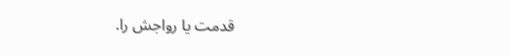قدمت یا رواجش را.